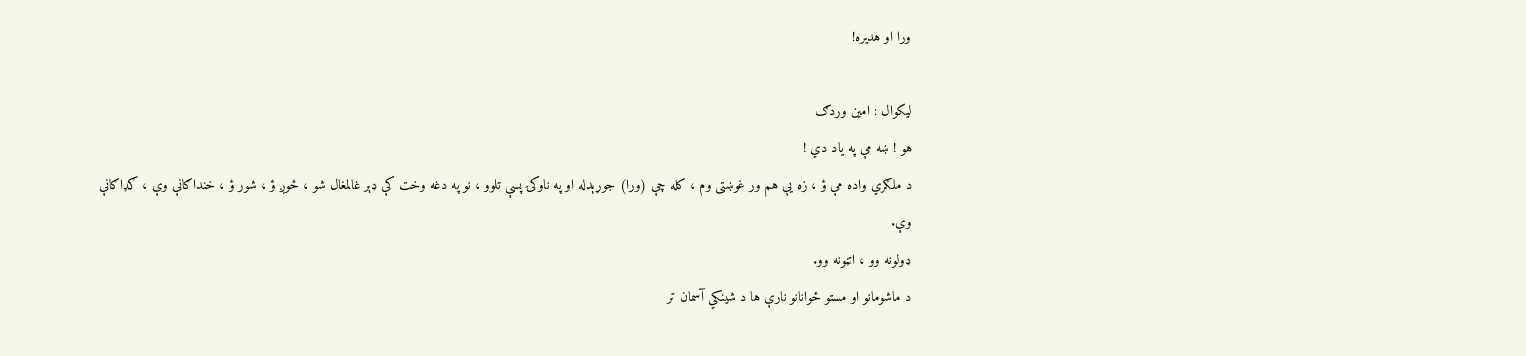ورا او هديره!

ليکوال : امين وردګ
هو ! ښه مې په ياد دي !
د ملګري واده مې ؤ ، زه يې هم ور غوښتى وم ، کله چې (ورا) جوړېدله او په ناوکۍ پسې تلوو ، نو په دغه وخت کې ډېر غالمغال شو ، ځوږ ؤ ، شور ؤ ، خنداګانې وې ، ګډاګانې وې.
ډولونه وو ، اتڼونه وو.
د ماشومانو او مستو ځوانانو نارې ها د شينکي آسمان تر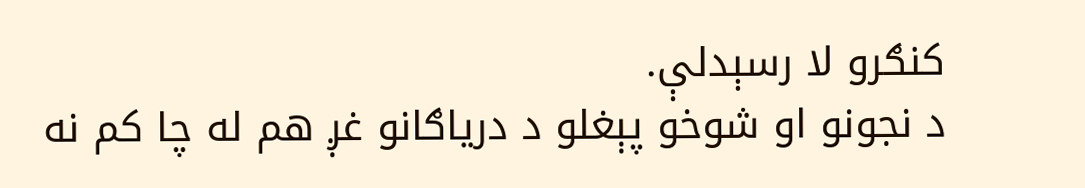کنګرو لا رسېدلې.
د نجونو او شوخو پېغلو د درياګانو غږ هم له چا کم نه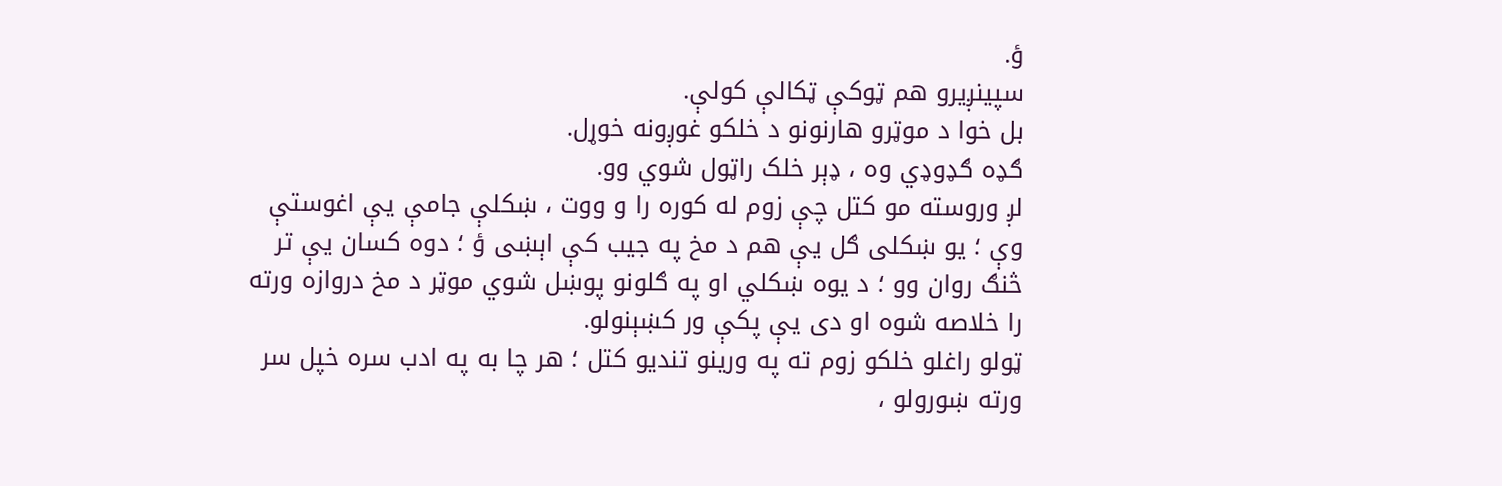ؤ.
سپينږيرو هم ټوکې ټکالې کولې.
بل خوا د موټرو هارنونو د خلکو غوږونه خوړل.
ګډه ګډوډي وه ، ډېر خلک راټول شوي وو.
لږ وروسته مو کتل چې زوم له کوره را و ووت ، ښکلې جامې يې اغوستې وې ؛ يو ښکلى ګل يې هم د مخ په جيب کې اېښى ؤ ؛ دوه کسان يې تر څنګ روان وو ؛ د يوه ښکلي او په ګلونو پوښل شوي موټر د مخ دروازه ورته را خلاصه شوه او دى يې پکې ور کښېنولو.
ټولو راغلو خلکو زوم ته په ورينو تنديو کتل ؛ هر چا به په ادب سره خپل سر ورته ښورولو ،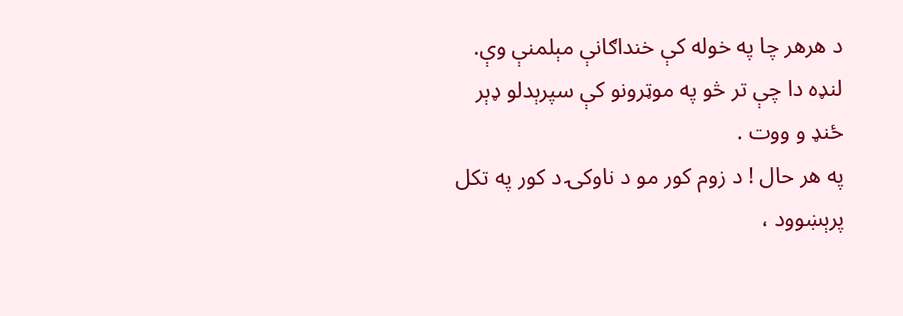د هرهر چا په خوله کې خنداګانې مېلمنې وې.
لنډه دا چې تر څو په موټرونو کې سپرېدلو ډېر ځنډ و ووت .
په هر حال ! د زوم کور مو د ناوکۍ د کور په تکل پرېښوود ،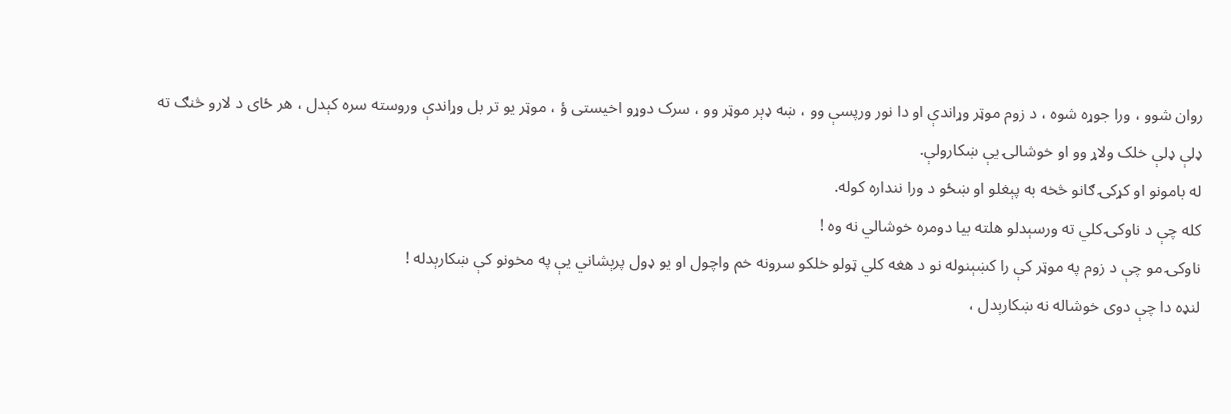روان شوو ، ورا جوړه شوه ، د زوم موټر وړاندې او دا نور ورپسې وو ، ښه ډېر موټر وو ، سرک دوړو اخيستى ؤ ، موټر يو تر بل وړاندې وروسته سره کېدل ، هر ځاى د لارو څنګ ته ډلې ډلې خلک ولاړ وو او خوشالۍ يې ښکارولې.
له بامونو او کړکۍ ګانو څخه به پېغلو او ښځو د ورا ننداره کوله.
کله چې د ناوکۍ کلي ته ورسېدلو هلته بيا دومره خوشالي نه وه !
ناوکۍ مو چې د زوم په موټر کې را کښېنوله نو د هغه کلي ټولو خلکو سرونه خم واچول او يو ډول پرېشاني يې په مخونو کې ښکارېدله !
لنډه دا چې دوى خوشاله نه ښکارېدل ،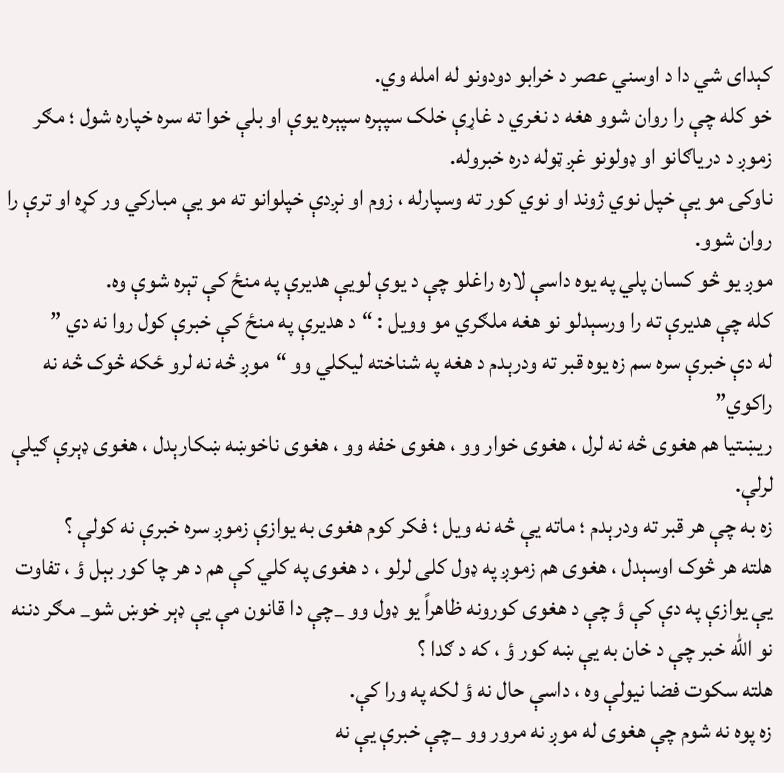کېداى شي دا د اوسني عصر د خرابو دودونو له امله وي.
خو کله چې را روان شوو هغه د نغري د غاړې خلک سپېره سپېره يوې او بلې خوا ته سره خپاره شول ؛ مګر زموږ د درياګانو او ډولونو غږ ټوله دره خبروله.
ناوکۍ مو يې خپل نوي ژوند او نوي کور ته وسپارله ، زوم او نږدې خپلوانو ته مو يې مبارکي ور کړه او ترې را روان شوو.
موږ يو څو کسان پلي په يوه داسې لاره راغلو چې د يوې لويې هديرې په منځ کې تېره شوې وه.
کله چې هديرې ته را ورسېدلو نو هغه ملګري مو وويل : “د هديرې په منځ کې خبرې کول روا نه دي ”
له دې خبرې سره سم زه يوه قبر ته ودرېدم د هغه په شناخته ليکلي وو “موږ څه نه لرو ځکه څوک څه نه راکوي”
ريښتيا هم هغوى څه نه لرل ، هغوى خوار وو ، هغوى خفه وو ، هغوى ناخوښه ښکارېدل ، هغوى ډېرې ګيلې لرلې.
زه به چې هر قبر ته ودرېدم ؛ ماته يې څه نه ويل ؛ فکر کوم هغوى به يوازې زموږ سره خبرې نه کولې ؟
هلته هر څوک اوسېدل ، هغوى هم زموږ په ډول کلى لرلو ، د هغوى په کلي کې هم د هر چا کور بېل ؤ ، تفاوت يې يوازې په دې کې ؤ چې د هغوى کورونه ظاهراً يو ډول وو _چې دا قانون مې يې ډېر خوښ شو_ مګر دننه نو الله خبر چې د خان به يې ښه کور ؤ ، که د ګدا ؟
هلته سکوت فضا نيولې وه ، داسې حال نه ؤ لکه په ورا کې.
زه پوه نه شوم چې هغوى له موږ نه مرور وو _چې خبرې يې نه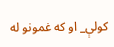کولې_ او که غمونو له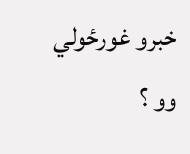خبرو غورځولي وو ؟